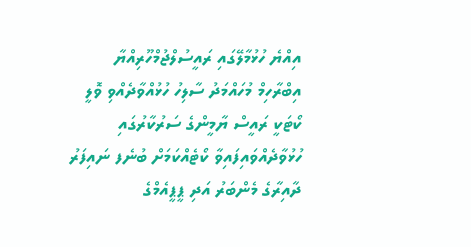އިއްޔެ ހުޅުމާލޭގައި ރައީސުލްޖުމްހޫރިއްޔާ އިބްރާހިމް މުހައްމަދު ސާލިހު ހުޅުއްވާދެއްވި ވޮލީ ކޯޓަކީ ރައީސް ޔާމީންގެ ސަރުކާރުގައި ހުޅުވާދެއްވައިފައިވާ ކޯޓެއްކަމަށް ބުނެފ ނައިފަރު ދާއިރާގެ މެންބަރު އަދި ޕީޕީއެމްގެ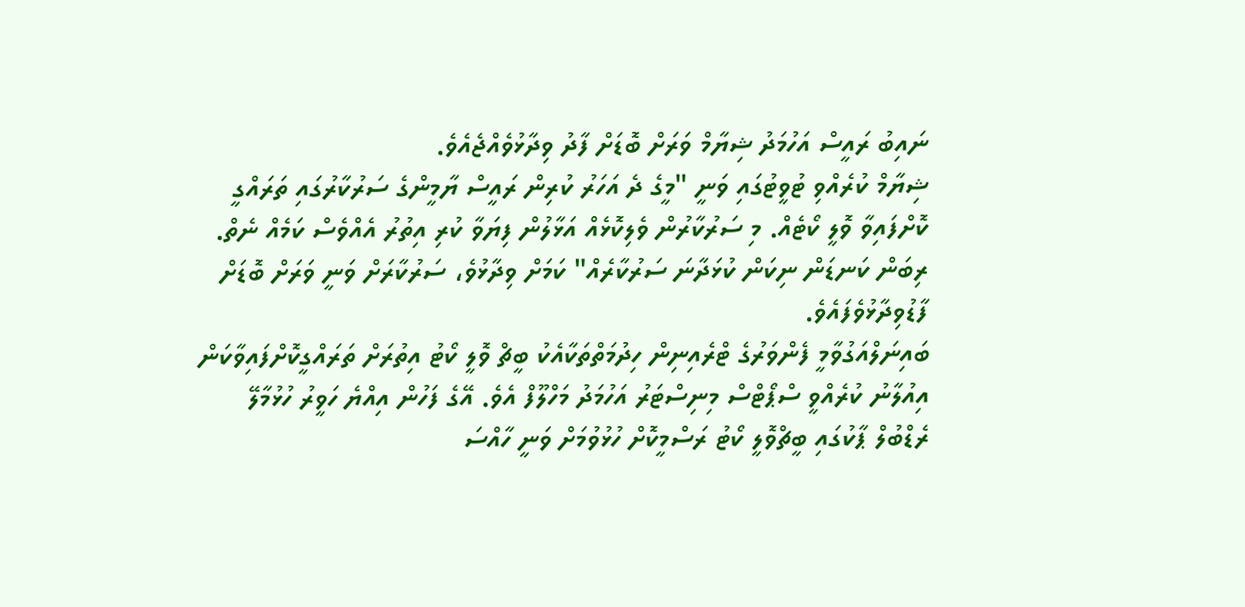ނައިބު ރައީސް އަހުމަދު ޝިޔާމް ވަރަށް ބޮޑަށް ފާދު ވިދާޅުވެއްޖެއެވެ.
ޝިޔާމް ކުރެއްވި ޓުވީޓުގައި ވަނީ "މީގެ ދެ އަހަރު ކުރިން ރައީސް ޔާމީންގެ ސަރުކާރުގައި ތަރައްގީ ކޮށްފައިވާ ވޮލީ ކޯޓެއް. މި ސަރުކާރުން ވެލިކޮޅެއް އަޅާލުން ފިޔަވާ ކުރި އިތުރު އެއްވެސް ކަމެއް ނެތް. ރިބަން ކަނޑަން ނިކަން ކުޅަދާނަ ސަރުކާރެއް" ކަމަށް ވިދާޅުވެ، ސަރުކާރަށް ވަނީ ވަރަށް ބޮޑަށް ފާޑުވިދާޅުވެފައެވެ.
ބައިނަލްއަގުވާމީ ފެންވަރުގެ ޓްރެއިނިން ހިދުމަތްތަކާއެކު ބީޗް ވޮލީ ކޯޓު އިތުރަށް ތަރައްގީކޮށްފައިވާކަން އިއުލާނު ކުރެއްވީ ސްޕޯޓްސް މިނިސްޓަރު އަހުމަދު މަހްލޫފް އެވެ. އޭގެ ފަހުން އިއްޔެ ހަވީރު ހުޅުމާލޭ ރެޑްބުލް ޕާކުގައި ބީޗްވޮލީ ކޯޓު ރަސްމީކޮށް ހުޅުވުމަށް ވަނީ ހާއްސަ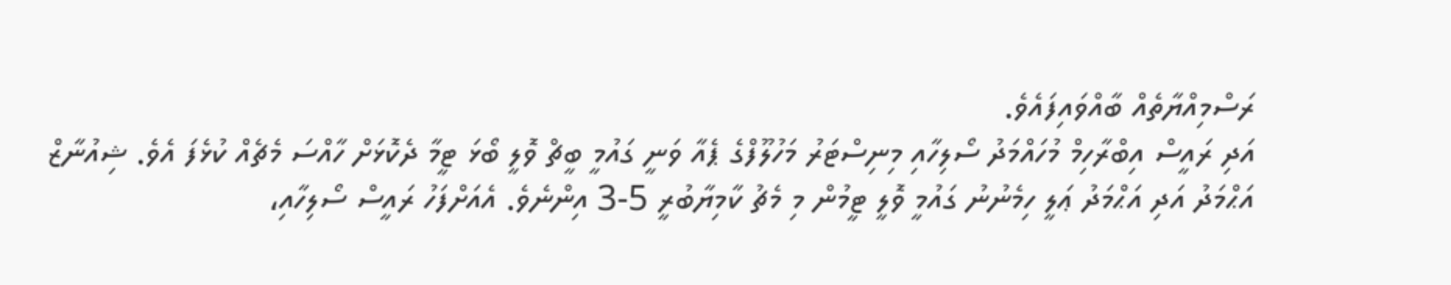ރަސްމިއްޔާތެއް ބާއްވައިފައެވެ.
އަދި ރައީސް އިބްރާހިމް މުހައްމަދު ސޯލިހާއި މިނިސްޓަރު މަހުލޫފްގެ ޕެއާ ވަނީ ގައުމީ ބީޗް ވޮލީ ބޯޅަ ޓީމާ ދެކޮޅަށް ހާއްސަ މެޗެއް ކުޅެފަ އެވެ. ޝިއުނާޒް އަޙްމަދު އަދި އަޙްމަދު ޢަލީ ހިމެނުނު ގައުމީ ވޮލީ ޓީމުން މި މެޗު ކާމިޔާބުރީ 5-3 އިންނެވެ. އެއަށްފަހު ރައީސް ސޯލިހާއި،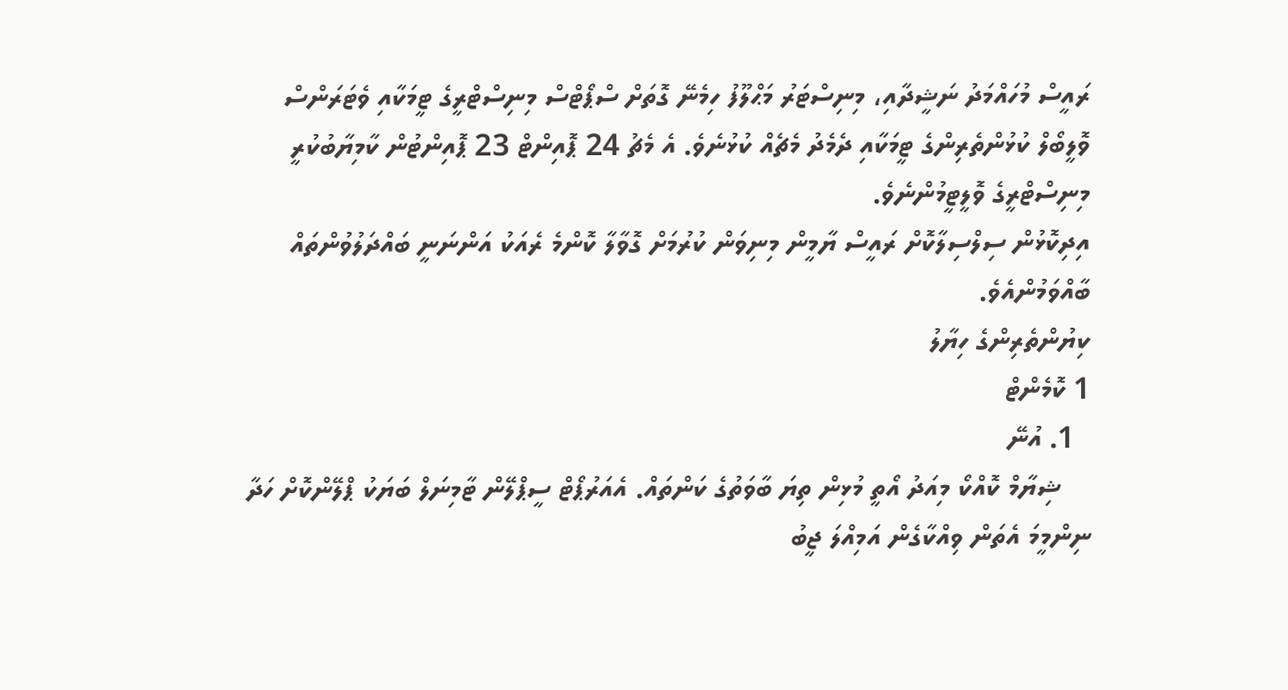ރައީސް މުހައްމަދު ނަޝީދާއި، މިނިސްޓަރު މަޙްލޫފު ހިމެނޭ ގޮތަށް ސްޕޯޓްސް މިނިސްޓްރީގެ ޓީމަކާއި ވެޓަރަންސް ވޮލީބޯލް ކުޅުންތެރިންގެ ޓީމަކާއި ދެމެދު މެޗެއް ކުޅުނެވެ. އެ މެޗު 24 ޕޮއިންޓް 23 ޕޮއިންޓުން ކާމިޔާބުކުރީ މިނިސްޓްރީގެ ވޮލީޓީމުންނެވެ.
އިދިކޮޅުން ސިލްސިލާކޮށް ރައީސް ޔާމީން މިނިވަން ކުރުމަށް ގޮވާލާ ކޮންމެ ރެއަކު އަންނަނީ ބައްދަލުވުންތައް ބާއްވަމުންއެވެ.
ކިޔުންތެރިންގެ ހިޔާލު
1 ކޮމެންޓް
  1. އުނޭ
    ޝިޔާމް ކޮއްކޯ މިއަދު އޯތީ މުޅިން ތިޔަ ބާވަތުގެ ކަންތައް. އެއަރުޕޯޓް ސީޕްލޭން ޓާމިނަލް ބަޔަކު ޕްލޭންކޮށް ހަދާ ނިންމީމަ އެތަން ވިއްކާގެން އަމިއްލަ ޖީބު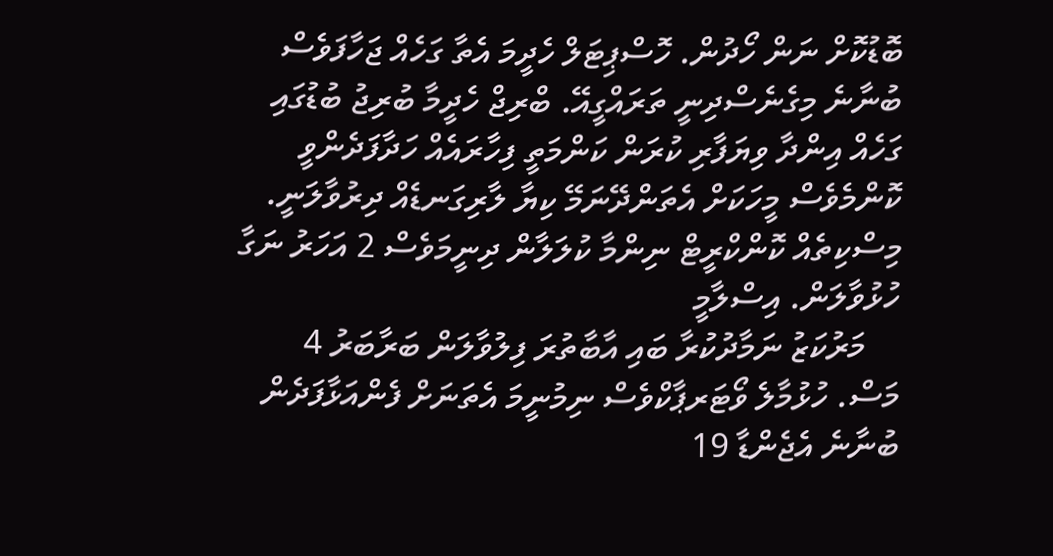ބޮޑުކޮށް ނަން ހޯދުން. ހޮސްޕިޓަލް ހެދީމަ އެތާ ގަހެއް ޖަހާފަވެސް ބުނާނެ މިގެނެސްދިނީ ތަރައްގީއޭ. ބްރިޖް ހެދީމާ ބުރިޖު ބުޑުގައި ގަހެއް އިންދާ ވިޔަފާރި ކުރަން ކަންމަތީ ފިހާރައެއް ހަދާފަދެންވީ ކޮންމެވެސް މީހަކަށް އެތަންދޭނަމޭ ކިޔާ ލާރިގަނޑެއް ދިރުވާލަނީ. މިސްކިތެއް ކޮންކްރީޓް ނިންމާ ކުލަލާން ދިނީމަވެސް 2 އަހަރު ނަގާ ހުޅުވާލަން. އިސްލާމީ
    މަރުކަޒު ނަމާދުކުރާ ބައި އާބާތުރަ ފިލުވާލަން ބަރާބަރު 4 މަސް. ހުޅުމާލެ ވޯޓަރޕާކްވެސް ނިމުނީމަ އެތަނަށް ފެންއަޅާފަދެން ބުނާނެ އެޖެންޑާ 19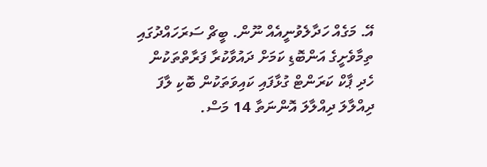އޭ. މަގެއް ހަދާލެވުނީއެއް ނޫން. ބީޗް ސަރަހައްދުގައި ތިމާވެށީގެ އަންބޮޑި ކަމަށް ދައުވާކުރާ ފަރާތްތަކުން ހެދި ޕާކް ކަރަންޓް ގުޅާފައި ކައިވަތަކުން ބޮކި ލާފަ ދިއްލާލަ ދިއްލާލަ އޮންނަތާ 14 މަސް.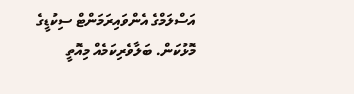އަސްލަމްގެ އެންވައިރަމަންޓް ސިކުޑީގެ މޮޅުކަން. ބަލާވެރިކަމެއް މިއޮތީ